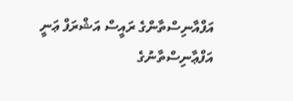އަފްއާނިސްތާންގެ ރައީސް އަޝްރަފް ޢަނީ
އަފްޢާނިސްތާނުގެ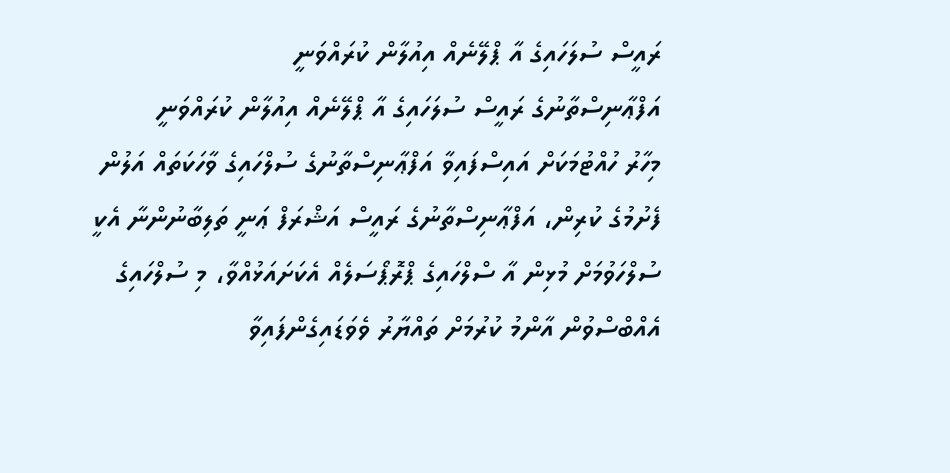ރައީސް ސުލަހައިގެ އާ ޕްލޭނެއް އިއުލާން ކުރައްވަނީ
އަފްޢާނިސްތާނުގެ ރައީސް ސުލަހައިގެ އާ ޕްލޭނެއް އިއުލާން ކުރައްވަނީ
މިހާރު ހުއްޓުމަކަށް އައިސްފައިވާ އަފްޢާނިސްތާނުގެ ސުލްހައިގެ ވާހަކަތައް އަލުން ފެށުމުގެ ކުރިން، އަފްޢާނިސްތާނުގެ ރައީސް އަޝްރަފް ޢަނީ ތަލިބާނުންނާ އެކީ ސުލްހަވުމަށް މުޅިން އާ ސްލްހައިގެ ޕްރޮޕޯސަލެއް އެކަށައަޅުއްވާ، މި ސުލްހައިގެ އެއްބްސްވުން އާންމު ކުރުމަށް ތައްޔާރު ވެވަޑައިގެންފައިވާ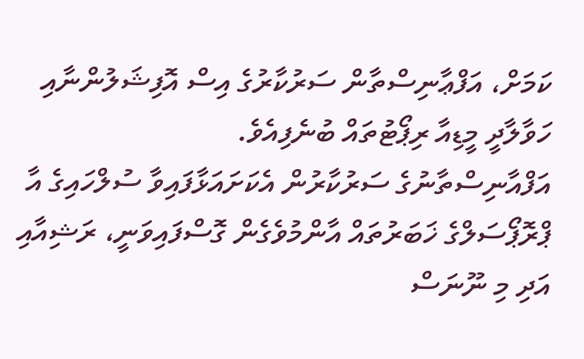ކަމަށް، އަފްޢާނިސްތާން ސަރުކާރުގެ އިސް އޮފިޝަލުންނާއި ހަވާލާދީ މީޑިއާ ރިޕޯޓުތައް ބުނެފިއެވެ.
އަފްއާނިސްތާނުގެ ސަރުކާރުން އެކަށައަޅާފައިވާ ސުލްހައިގެ އާ ޕްރޮޕޯސަލްގެ ޚަބަރުތައް އާންމުވެގެން ގޮސްފައިވަނީ، ރަޝިއާއި އަދި މި ނޫނަސް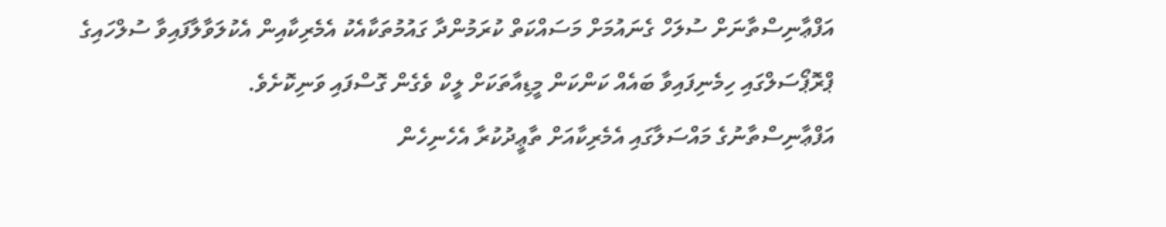އަފްޢާނިސްތާނަށް ސުލަހް ގެނައުމަށް މަސައްކަތް ކުރަމުންދާ ގައުމުތަކާއެކު އެމެރިކާއިން އެކުލަވާލާފައިވާ ސުލްހައިގެ ޕްރޮޕޯސަލްގައި ހިމެނިފައިވާ ބައެއް ކަންކަން މީޑިއާތަކަށް ލީކް ވެގެން ގޮސްފައި ވަނިކޮށެވެ.
އަފްޢާނިސްތާނުގެ މައްސަލާގައި އެމެރިކާއަށް ތާޢީދުކުރާ އެހެނިހެން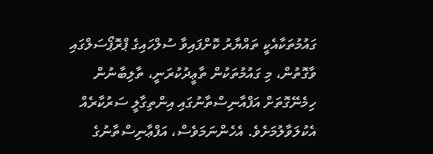ގައުމުތަކާއެކީ ތައްޔާރު ކޮށްފައިވާ ސުލްހައިގެ ޕްރޮޕޯސަލްގައި ވާގޮތުން، މި ގައުމުތަކުން ތާޢީދުކުރަނީ، ތާލިބާނުން ހިމެނޭގޮތަށް އަފްއާނިސްތާނުގައި އިންތިގާލީ ސަރުކާރެއް އެކުލަވާލުމަށެވެ. އެހެންނަމަވެސް، އަފްޢާނިސްތާނުގެ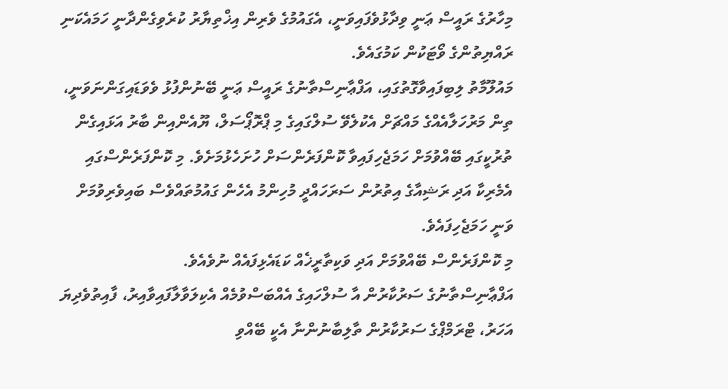މިހާރުގެ ރައީސް ޢަނީ ވިދާޅުވެފައިވަނީ، އެގައުމުގެ ވެރިން އިޚްތިޔާރު ކުރެވިގެންދާނީ ހަމައެކަނި ރައްޔިތުންގެ ވޯޓަކުން ކަމުގައެވެ.
މައުލޫމާތު ލިބިފައިވާގޮތުގައި، އަފްޢާނިސްތާނުގެ ރައީސް ޢަނީ ބޭނުންފުޅު ވެވަޑައިގަންނަވަނީ، ތިން މަރުހަލާއެއްގެ މައްޗަށް އެކުލެވޭ ސުލްގައިގެ މި ޕްރޮޕޯސަލް، ޔޫއެންއިން ބާރު އަޅައިގެން ތުރުކީގައި ބޭއްވުމަށް ހަމަޖެހިފައިވާ ކޮންފަރެންސަށް ހުށަހެޅުމަށެވެ. މި ކޮންފަރެންސްގައި އެމެރިކާ އަދި ރަޝިއާގެ އިތުރުން ސަރަހައްދީ މުހިންމު އެހެން ގައުމުތައްވެސް ބައިވެރިވުމަށް ވަނީ ހަމަޖެހިފައެވެ.
މި ކޮންފަރެންސް ބޭއްވުމަށް އަދި ވަކިތާރީޚެއް ކަޑައެޅިފައެއް ނުވެއެވެ.
އަފްޢާނިސްތާނުގެ ސަރުކާރުން އާ ސުލްހައިގެ އެއްބަސްވުމެއް އެކިލަވާލާފައިވާއިރު، ފާއިތުވެދިޔަ އަހަރު، ޓްރަމްޕްގެ ސަރުކާރުން ތާލިބާނުންނާ އެކީ ބޭއްވި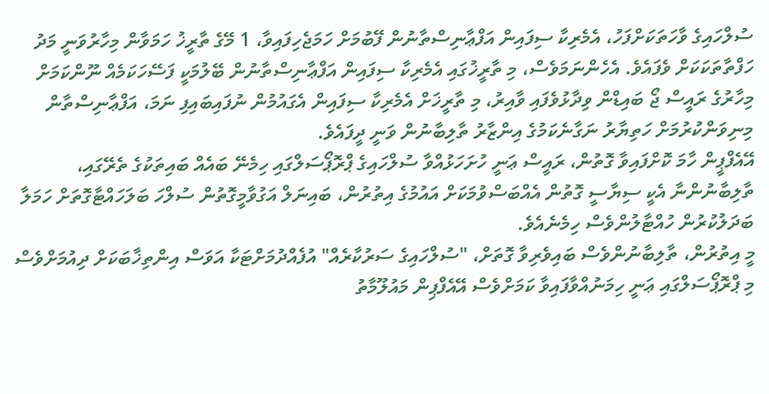ސުލްހައިގެ ވާހަތަކަށްފަހު، އެމެރިކާ ސިފައިން އަފްޢާނިސްތާނުން ފޭބުމަށް ހަމަޖެހިފައިވާ، 1 މޭގެ ތާރީޚު ހަމަވާން މިހާރުވަނީ މަދު ހަފްތާތަކަކަށް ވެފައެވެ. އެހެންނަމަވެސް، މި ތާރީޚުގައި އެމެރިކާ ސިފައިން އަފްޢާނިސްތާނުން ބޭލުމަކީ ފަސޭހަކަމެއް ނޫންކަމަށް މިހާރުގެ ރައީސް ޖޯ ބައިޑްން ވިދާޅުވެފައި ވާއިރު، މި ތާރީޚަށް އެމެރިކާ ސިފައިން އެގައުމުން ނުފައިބައިފި ނަމަ، އަފްޢާނިސްތާން މިނިވަންކުރުމަށް ހަތިޔާރު ނަގާނެކަމުގެ އިންޒާރު ތާލިބާނުން ވަނީ ދީފައެވެ.
އޭއެފްޕީން ހާމަ ކޮށްފައިވާ ގޮތުން، ރައީސް ޢަނީ ހުށަހަޅުއްވާ ސުލްހައިގެ ޕްރޮޕޯސަލްގައި ހިމެނޭ ބައެއް ބައިތަކުގެ ތެރޭގައި، ތާލިބާނުންނާ އެކީ ސިޔާސީ ގޮތުން އެއްބަސްވުމަކަށް އައުމުގެ އިތުރުން، ބައިނަލް އަގުވާމީގޮތުން ސުލްހަ ބަލަހައްޓާގޮތަށް ހަމަލާ ބަދަލުކުރުން ހުއްޓާލުންވެސް ހިމެނެއެވެ.
މީ އިތުރުން، ތާލިބާނުންވެސް ބައިވެރިވާ ގޮތަށް، "ސުލްހައިގެ ސަރުކާރެއް" އުފެއްދުމަށްޓަކާ އަވަސް އިންތިޚާބަކަށް ދިއުމަށްވެސް މި ޕްރޮޕޯސަލްގައި ޢަނީ ހިމަނުއްވާފައިވާ ކަމަށްވެސް އޭއެފްޕިން މައުލޫމާތު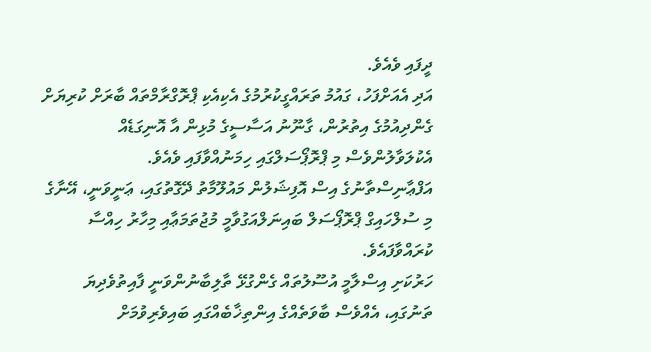ދީފައި ވެއެވެ.
އަދި އެއަށްފަހު، ގައުމު ތަރައްގީކުރުމުގެ އެކިއެކި ޕްރޮގްރާމްތައް ބާރަށް ކުރިޔަށް ގެންދިއުމުގެ އިތުރުން، ގާނޫނު އަސާސީގެ މުޅިން އާ އޮނިގަޑެއް އެކުލަވާލުންވެސް މި ޕްރޮޕޯސަލްގައި ހިމަނުއްވާފައި ވެއެވެ.
އަފްޢާނިސްތާނުގެ އިސް އޮފިޝަލުން މައުލޫމާތު ދޭގޮތުގައި، ޢަނީވަނީ، އޭނާގެ މި ސުލްހައިގް ޕްރޮޕޯސަލް ބައިނަލްއަގުވާމީ މުޖުތަމަޢާއި މިހާރު ހިއްސާ ކުރައްވާފައެވެ.
ހަރުކަށި އިސްލާމީ އުސޫލުތައް ގެންގުޅޭ ތާލިބާނުންވަނީ ފާއިތުވެދިޔަ ތަނުގައި، އެއްވެސް ބާވަތެއްގެ އިންތިޚާބެއްގައި ބައިވެރިވުމަށް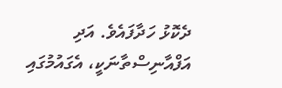ދެކޮޅު ހަދާފައެވެ. އަދި އަފްއާނިސްތާނަކީ، އެގައުމުގައި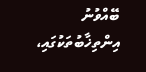ބޭއްވުނު އިންތިޚާބުތަކުގައި،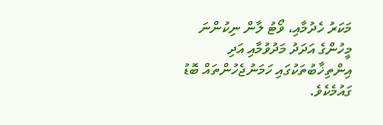މަކަރު ހެދުމާއި، ވޯޓު ލާން ނިކުންނަ މީހުންގެ އަދަދު މަދުވުމާއި އަދި އިންތިޚާބުތަކުގައި ހަމަނުޖެހުންތައް ބޮޑު ގައުމެކެވެ.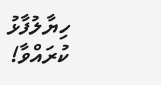ހިޔާލުފާޅު ކުރައްވާ!